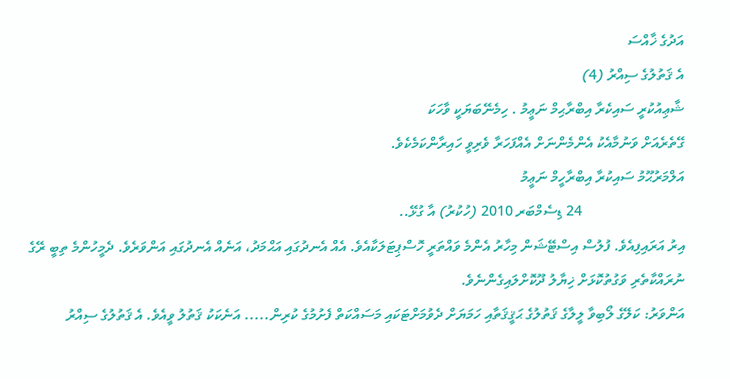އަދުގެ ޚާއްސަ
އެ ޤަތުލުގެ ސިއްރު (4)
ޝާޢިއުކުރީ ސައިކެރާ އިބްރާޙިމް ނަޢީމު . ހިމެނޭބަޔަކީ ވާހަކަ
ގޭތެރެއަށް ވަނުމާއެކު އެންމެންނަށް އެއްފަހަރާ ވެރިވީ ހައިރާންކަމެކެވެ.
އަލްމަރުޙޫމު ސައިކުރާ އިބްރާހީމް ނަޢީމު
                            24 ޑިސެމްބަރ 2010 (ހުކުރު) އާ ގުޅޭ..
އިރު އަރައިފިއެވެ. ފުލުސް އިސްޓޭޝަން މިހާރު އެންމެ ވައްތަރީ ހޮސްޕިޓަލަކާއެވެ. އެއް އެނދުގައި އަޙްމަދު، އަނެއް އެނދުގައި އަންވަރެވެ. ދެމީހުންމެ ތިބީ ރޭގެ ނުރައްކާތެރި ވަގުތުކޮޅަށް ޚިޔާލު ދޫކޮށްލައިގެންނެވެ.
އަންވަރު: ކަލޭގެ ލޯބިވާ ލީލާގެ ޤަތުލުގެ ޙަޤީޤަތާއި ހަމަޔަށް ދެވުމަށްޓަކައި މަސައްކަތް ފެށުމުގެ ކުރިން..... އަނެކަކު ޤަތުލު ވީއެވެ. އެ ޤަތުލުގެ ސިއްރު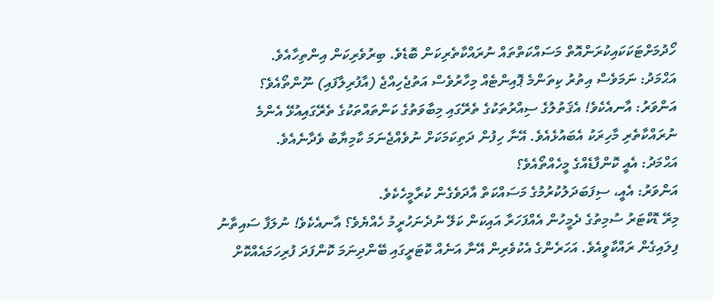ހޯދުމަށްޓަކަކައިކުރަންއޮތް މަސައްކަތްތައް ނުރައްކާތެރިކަން ބޮޑެވެ. ބިރުވެރިކަން އިންތިހާއެވެ.
އަޙްމަދު: ނަމަވެސް އިތުރު ކިތަންމެ ޕޮއިންޓެއް މިހާރުވެސް އަތުޖެހިއްޖެ (އާފުރިލާފައި) ނޫންތޯއެވެ؟
އަންވަރު: އާނއެކެވެ! އެޤަތުލުގެ ސިއްރުތަކުގެ ތެރޭގައި މިބާވަތުގެ ކަންތައްތަކުގެ ތެރޭގައިއުޅޭ އެންމެ ނުރައްކާތެރި މާހިރަކު އެބައުޅެއެވެ. އޭނާ ހިފުން ދަތިކަމަކަށް ނުވެއްޖެނަމަ ކާމިޔާބު ވެދާނެއެވެ.
އަޙްމަދު: އެއީ ކޮންފާޑެއްގެ މީހެއްތޯއެވެ؟
އަންވަރު: އެއީ، ސިފަބަދަލުކުރުމުގެ މަސައްކަތް އާދަވެގެން ކުރާމީހެކެވެ.
މިރޭ ޑޮކްޓަރު ސުމިތުގެ ދެމީހުން އެއްފަހަރާ އައިކަން ކަލޭ ނުދެނަހުރީމު ހެއްޔެވެ؟ އާނއެކެވެ! ނުލަފާ ސައިތާނު ފިލައިގެން ރައްކާވީއެވެ. އަހަރެންގެ އެކުވެރިން އޭނާ އަނެއް ކޮޓަރީގައި ބޭންދިނަމަ ކޮންފަދަ ފުރިހަމައެއްކޮށް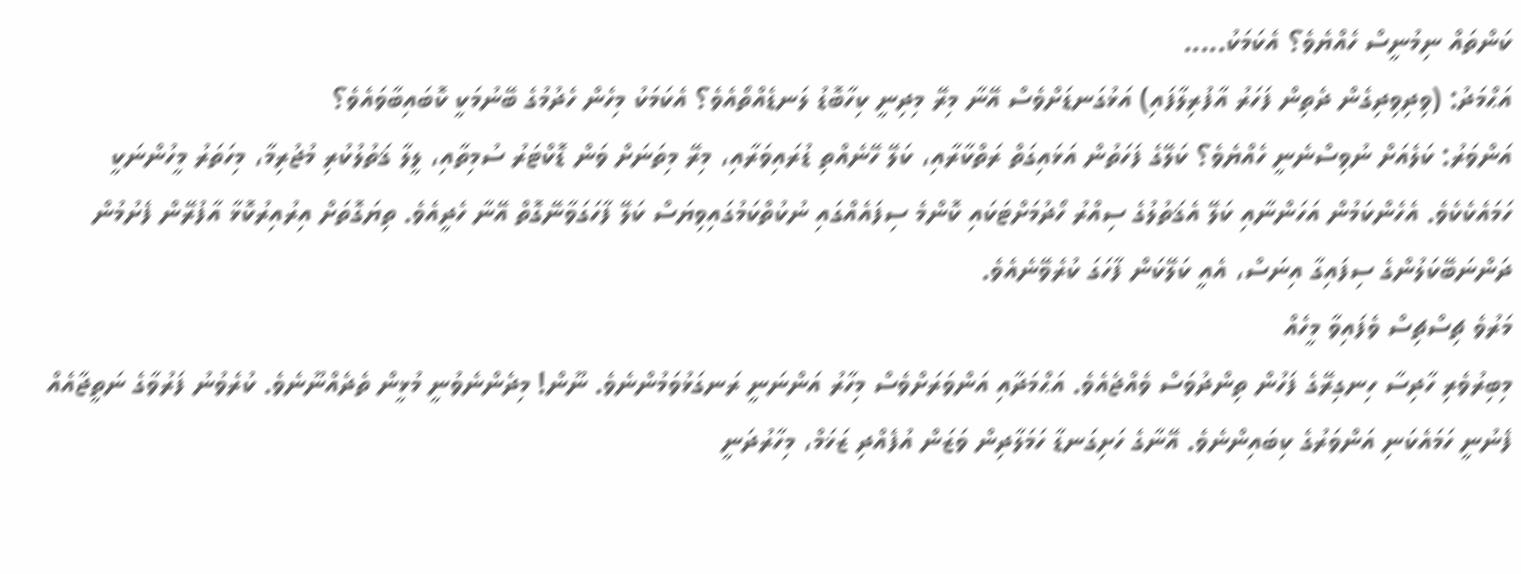ކަންތައް ނިމުނީސް ހެއްޔެވެ؟ އެކަމަކު.....
އަޙްމަދު: (ވިދިވިދިގެން ދެތިން ފަހަރު އާފުރިލާފައި) އަޅުގަނޑަށްވެސް އޭނާ މިރޭ މިދިނީ ކިހާބޮޑު ލަނޑެއްތޯއެވެ؟ އެކަމަކު މިހެން ހެދުމުގެ ބޭނުމަކީ ކޮބައިބާވައެވެ؟
އަންވަރު: ކަލެއަށް ނުވިސްނެނީ ހެއްޔެވެ؟ ކަލޭގެ ފަހަތުން އަޅައިގަތް ރަތްކާރާއި، ކަލޭ ހޭނެއްތި ޑުރައިވަރާއި، މިރޭ މިތަނަށް ވަން ޑޮކްޓަރު ސުމިތާއި، ލީލާ ޤަތުލުކުރި މުޖުރިމާ، މިހަތަރު މީހުންނަކީ ހަމައެކެކެވެ. އެހެންކަމުން އަހަންނާއި ކަލޭ އެޤަތުލުގެ ސިއްރު ހޯދުމަށްޓަކައި ކޮންމެ ސިފައެއްގައި ނުކުތްކަމުގައިވިޔަސް ކަލޭ ފާހަގަވާނޭގޮތް އޭނާ ހެދީއެވެ. ތިޔަގޮތަށް އިރުއިރުކޮޅާ އާފުރޭން ފެށުމުން ދަންނަބޭކަލުންގެ ސިފައިގާ އިނަސް، އެއީ ކަލޭކަން ފާހަގަ ކުރެވޭނެއެވެ.
މަރުވެ ޗިސްޗިސް ވެފައިވާ މީހެއް
މިބިރުވެރި ހާދިސާ ހިނގިރޭގެ ފަހުން ތިންދުވަސް ވެއްޖެއެވެ. އަޙްމަދާއި އަންވަރަށްވެސް މިހާރު އަންނަނީ ރަނގަޅުވަމުންނެވެ. ނޫން! މިދެންނެވުނީ މުޅީން ތެދެއްނޫނެވެ. ކުރެވުނު ފަރުވާގެ ނަތީޖާއެއް ފެނުނީ ހަމައެކަނި އަންވަރުގެ ކިބައިންނެވެ. އޭނާގެ ހަށިގަނޑާ ހަމަލާދިން ވަޒަން އުފެއްދި ޒަޚަމް، މިހާރުދަނީ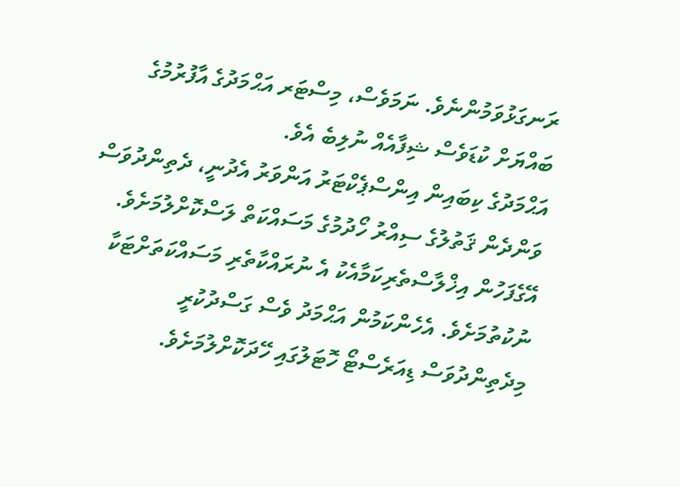ރަނގަޅުވަމުންނެވެ. ނަމަވެސް، މިސްޓަރ އަޙްމަދުގެ އާފުރުމުގެ ބައްޔަށް ކުޑަވެސް ޝިފާއެއް ނުލިބެ އެވެ.
އަޙްމަދުގެ ކިބައިން އިންސްޕެކްޓަރު އަންވަރު އެދުނީ، ދެތިންދުވަސް ވަންދެން ޤަތުލުގެ ސިއްރު ހޯދުމުގެ މަސައްކަތް ލަސްކޮށްލުމަށެވެ. އޭގެފަހުން އިޚްލާސްތެރިކަމާއެކު އެ ނުރައްކާތެރި މަސައްކަތަށްޓަކާ ނުކުތުމަށެވެ. އެހެންކަމުން އަޙްމަދު ވެސް ގަސްދުކުރީ މިދެތިންދުވަސް ޑިއަރެސްޓޯ ހޮޓަލުގައި ހޭދަކޮށްލުމަށެވެ.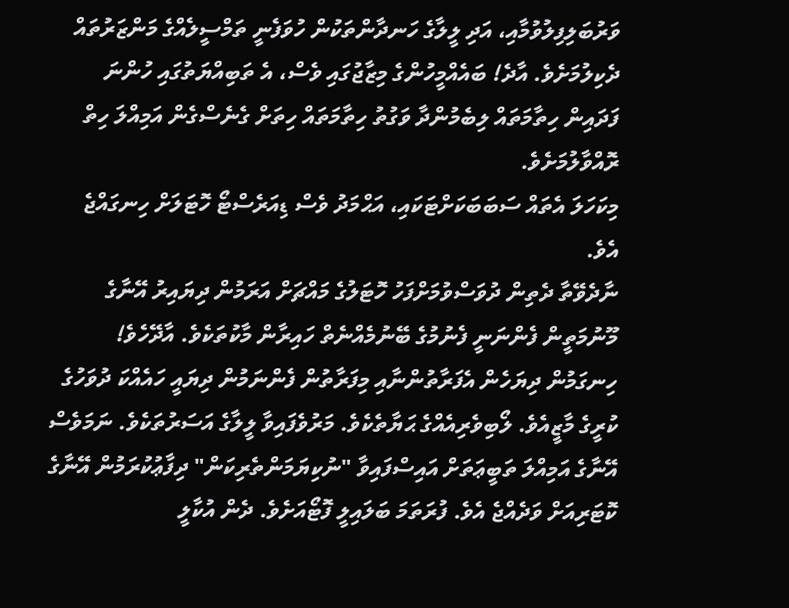ވަރުބަލިފިލުވުމާއި، އަދި ލީލާގެ ހަނދާންތަކުން ހުވަފެނީ ތަމްސީލެއްގެ މަންޒަރުތައް ދެކިލުމަށެވެ. އާދެ! ބައެއްމީހުންގެ މިޒާޖުގައި ވެސް، އެ ތަބިއްޔަތުގައި ހުންނަ ފަދައިން ހިތާމަތައް ލިބެމުންދާ ވަގުތު ހިތާމަތައް ހިތަށް ގެނެސްގެން އަމިއްލަ ހިތް ރޮއްވާލުމަށެވެ.
މިކަހަލަ އެތައް ސަބަބަކަށްޓަކައި، އަޙްމަދު ވެސް ޑިއަރެސްޓޯ ހޮޓަލަށް ހިނގައްޖެ އެވެ.
ނާދެވޭތާ ދެތިން ދުވަސްވުމަށްފަހު ހޮޓަލުގެ މައްޗަށް އަރަމުން ދިޔައިރު އޭނާގެ މޫނުމަތީން ފެންނަނީ ފެނުމުގެ ބޭނުމެއްނެތް ހައިރާން މާކުތަކެވެ. އާދޭހެވެ! ހިނގަމުން ދިޔަހެން އެފަރާތުންނާއި މިފަރާތުން ފެންނަމުން ދިޔައީ ހައެއްކަ ދުވަހުގެ ކުރީގެ މާޒީއެވެ. ލޯބިވެރިއެއްގެ ޙަޔާތެކެވެ. މަރުވެފައިވާ ލީލާގެ އަސަރުތަކެވެ. ނަމަވެސް އޭނާގެ އަމިއްލަ ތަބީޢަތަށް އައިސްފައިވާ "ނުކިޔަމަންތެރިކަން" ދިފާޢުކުރަމުން އޭނާގެ ކޮޓަރިއަށް ވަދެއްޖެ އެވެ. ފުރަތަމަ ބަލައިލީ ފޮޓޯއަށެވެ. ދެން އުކާލީ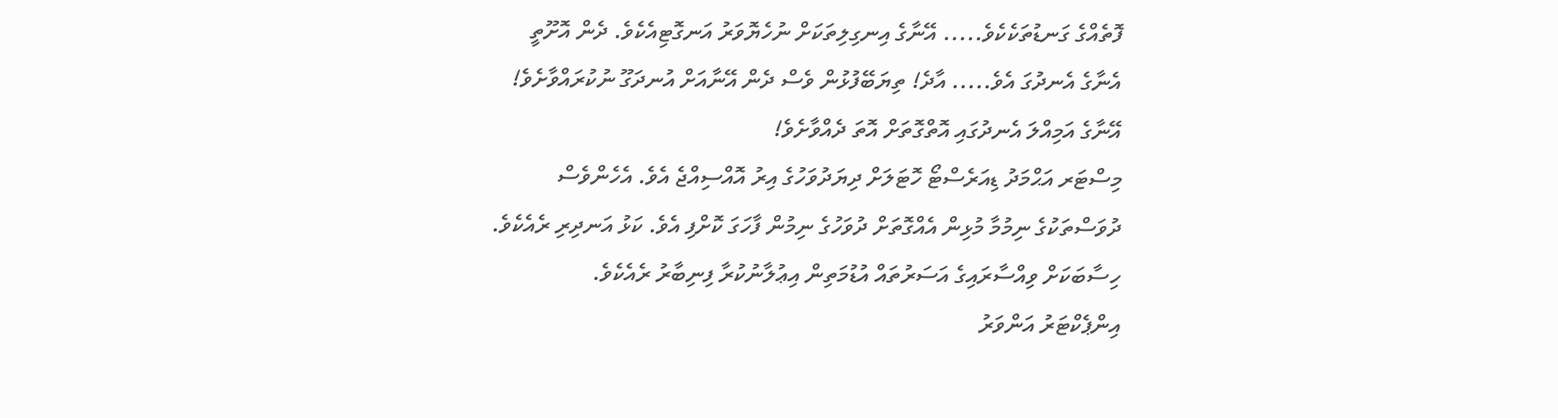ފޮތެއްގެ ގަނޑުތަކެކެވެ..... އޭނާގެ އިނގިލިތަކަށް ނުހެޔޮވަރު އަނގޮޓިއެކެވެ. ދެން އޮށޫތީ އެނާގެ އެނދުގަ އެވެ..... އާދެ! ތިޔަބޭފުޅުން ވެސް ދެން އޭނާއަށް އުނދަގޫ ނުކުރައްވާށެވެ! އޭނާގެ އަމިއްލަ އެނދުގައި އޮތްގޮތަށް އޮތަ ދެއްވާށެވެ!
މިސްޓަރ އަޙްމަދު ޑިއަރެސްޓޯ ހޮޓަލަށް ދިޔަދުވަހުގެ އިރު އޮއްސިއްޖެ އެވެ. އެހެންވެސް ދުވަސްތަކުގެ ނިމުމާ މުޅިން އެއްގޮތަށް ދުވަހުގެ ނިމުން ފާހަގަ ކޮށްފި އެވެ. ކަޅު އަނދިރި ރެއެކެވެ. ހިސާބަކަށް ވިއްސާރައިގެ އަސަރުތައް އުޑުމަތިން އިޢުލާނުކުރާ ފިނިބާރު ރެއެކެވެ.
އިންޕެކްޓަރު އަންވަރު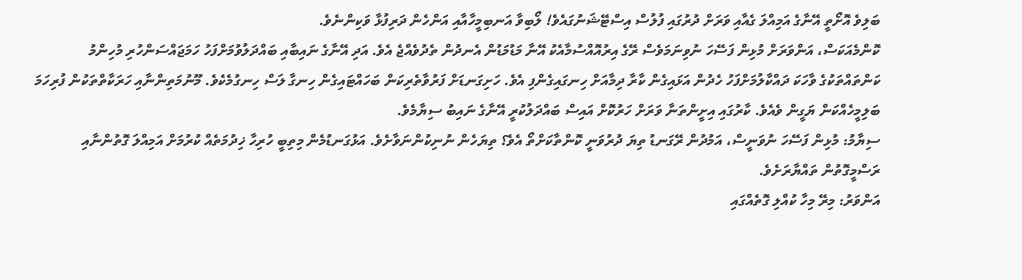ބަލިވެ އޮށޯތީ އޭނާގެ އަމިއްލަ ގެއާއި ވަރަށް ދުރުގައި ފުލުސް އިސްޓޭޝަނުގައެވެ! ލޯބިވާ އަނބިމީހާއާއި އަންހެން ދަރިފުޅާ ވަކިންނެވެ.
ކޮންމެއަކަސް، އަންވަރަށް މުޅިން ފަސޭހަ ނުވިނަމަވެސް ރޭގެ އިރުއޮއްސުމާއެކު އޭނާ މަޑުމަޑުން އެނދުން ތެދުވެއްޖެ އެވެ. އަދި އޭނާގެ ނައިބާއި ބައްދަލުވުމަށްފަހު ހަމަޖައްސަންހުރި މުހިންމު ކަންތައްތަކުގެ ވާހަކަ ދައްކާލުމަށްފަހު ހެދުން އަޅައިގެން ކާރާ ދިމާއަށް ހިނގައިގެންފި އެވެ. ހަށިގަނޑަށް ފަރުވާތެރިކަން ބަހައްޓައިގެން ހިނގާ ލަސް ހިނގުމެކެވެ. މޫނުމަތިންނާއި ހަރަކާތްތަކުން ފުރިހަމަ ބަލިމީހެއްކަން ޔަގީން ވެއެވެ. ކާރުގައި އިށީންތަނާ ވަރަށް ހަރުކޮށް އައިސް ބައްދަލުކުރީ އޭނާގެ ނައިބު ސިޔާމެވެ.
ސިޔާމު: މުޅިން ފަސޭހަ ނުވަނީސް، އަމުދުން ރޭގަނޑު ތިޔަ ދުރުވަނީ ކޮންތާކަށްތޯ އެވެ؟ ތިޔަހެން ނުނިކުންނަވާށެވެ. އަޅުގަނޑުމެން މިތިބީ ހުރިހާ ޚިދުމަތެއް ކުރުމަށް އަމިއްލަ ގޮތުންނާއި ރަސްމީގޮތުން ތައްޔާރަށެވެ.
އަންވަރު: މިރޭ މިހާ ކުއްލި ގޮތެއްގައި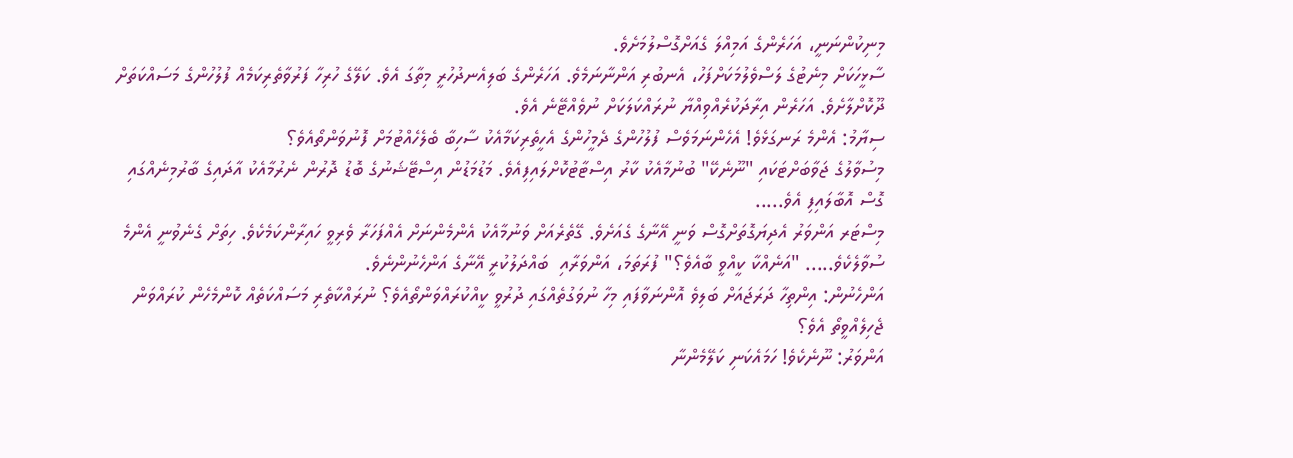މިނިކުންނަނީ، އަހަރެންގެ އަމިއްލަ ގެއަށްގޮސްލުމަށެވެ.
ސާޅީހަކަށް މިނެޓުގެ ލަސްވެލުމަކަށްފަހު، އެނބުރި އަންނާނަމެވެ. އަހަރެންގެ ބަލިއެނދުހުރީ މިތާގަ އެވެ. ކަލޭގެ ހުރިހާ ފަރުވާތެރިކަމެއް ފުލުހުންގެ މަސައްކަތަށް ދޫކޮށްލާށެވެ. އަހަރެން އިރާދަކުރެއްވިއްޔާ ނުރައްކަލަކަށް ނުވެއްޓޭނެ އެވެ.
ސިޔާމު: އެންމެ ރަނގަޅެވެ! އެހެންނަމަވެސް ފުލުހުންގެ ދެމީހުންގެ އެހީތެރިކަމާއެކު ސާހިބާ ބެލެހެއްޓުމަށް ފޮނުވަންތޯއެވެ؟
މިސުވާލުގެ ޖަވާބަށްޓަކައި "ނޫނެކޭ" ބުނުމާއެކު ކާރު އިސްޓާޓުކޮށްލައިފިއެވެ. މަޑުމަޑުން އިސްޓޭޝަނުގެ ބޮޑު ދޮރުން ނެރުމާއެކު އާދައިގެ ބާރުމިނެއްގައި ގޮސް އޮބާލައިފި އެވެ.....
މިސްޓަރ އަންވަރު އެދިޔަގޮތަށްގޮސް ވަނީ އޭނާގެ ގެއަށެވެ. ގޭތެރެއަށް ވަނުމާއެކު އެންމެންނަށް އެއްފަހަރާ ވެރިވީ ހައިރާންކަމެކެވެ. ހިތަށް ގެނެވުނީ އެންމެ ސުވާލެކެވެ..... "އަނެއްކާ ކީއްވީ ބާއެވެ؟" ފުރަތަމަ، އަންވަރާއި  ބައްދަލުކުރީ އޭނާގެ އަންހެނުންނެވެ.
އަންހެނުން: އިންތިހާ ދަރަޖައަށް ބަލިވެ އޮންނަވާފައި މިހާ ނުވަގުތެއްގައި ދުރުވީ ކީއްކުރައްވަންތޯއެވެ؟ ނުރައްކާތެރި މަސައްކަތެއް ކޮންމެހެން ކުރައްވަން ޖެހިލެއްވީތޯ އެވެ؟
އަންވަރު: ނޫނެކެވެ! ހަމައެކަނި ކަލޭމެންނާ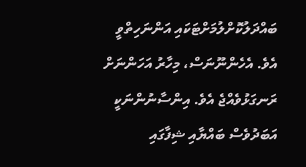ބައްދަލުކޮށްލުމަށްޓަކައި އަންނަހިތްވީ އެވެ. އެހެންނޫނަސް، މިހާރު އަހަންނަށް ރަނގަޅުވެއްޖެ އެވެ. އިންސާނުންނަކީ އަބަދުވެސް ބައްޔާއި ޝިފާގައި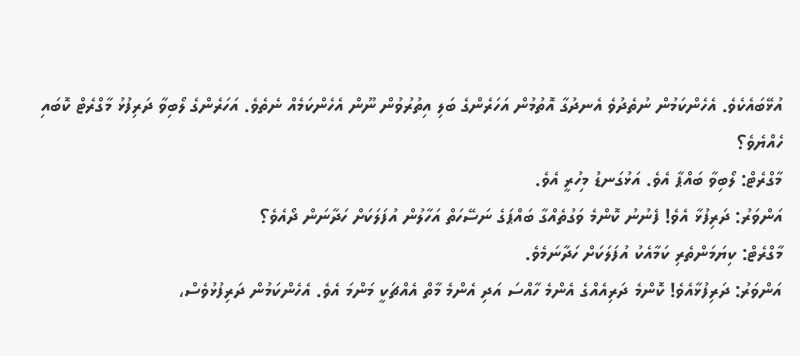އުޅޭބައެކެވެ. އެހެންކަމުން ނުތެދުވެ އެނދުގާ އޮތުމުން އަހަރެންގެ ބަލި އިތުރުވުން ނޫން އެހެންކަމެއް ނެތެވެ. އަހަރެންގެ ލޯބިވާ ދަރިފުޅު މާގްރެޓް ކޮބައި ހެއްޔެވެ؟
މާގްރެޓް: ލޯބިވާ ބައްޕާ އެވެ. އަޅުގަނޑު މިހުރީ އެވެ.
އަންވަރު: ދަރިފުޅާ އެވެ! ފެނުނު ކޮންމެ ވަގުތެއްގާ ބައްޕަގެ ނަސޭހަތް އަހާލުން އުފަލަކަށް ހަދާނަން ދޯއެވެ؟
މާގްރެޓް: ކިޔަމަންތެރި ކަމާއެކު އުފަލަކަށް ހަދާނަމެވެ.
އަންވަރު: ދަރިފުޅާއެވެ! ކޮންމެ ދަރިއެއްގެ އެންމެ ހާއްސަ އަދި އެންމެ މާތް އެއްޗަކީ މަންމަ އެވެ. އެހެންކަމުން ދަރިފުޅުވެސް،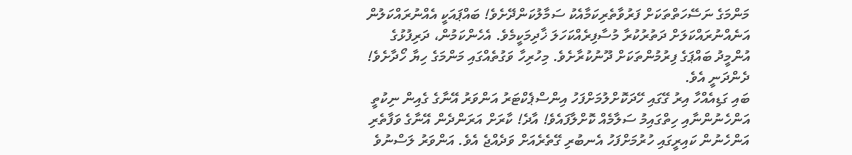މަންމަގެ ނަސޭހަތްތަކަށް ފަރުވާތެރިކަމާއެކު ސަމާލުކަންދޭށެވެ! ބައްޕައަކީ އެއްނުރައްކަލުން އަނެއްނުރައްކަލަށް ދަތުރުކުރާ މުސާފިރެއްކަހަލަ ޚާދިމަކީމެވެ. އެހެންކަމުން، ދަރިފުޅުގެ އުންމީދު ބައްޕަގެ ފިރުމުންތަކަށް ދޫނުކުރާށެވެ. މިހުރިހާ ވަގުތެއްގައި މަންމަގެ ހިޔާ ހޯދާށެވެ! ދެންދަނީ އެވެ.
ބައި ގަޑިއެއްހާ އިރު ގޭގައި ހޭދަކޮށްލުމަށްފަހު އިންސްޕެކްޓަރު އަންވަރު އޭނާގެ ގެއިން ނިކުތީ އަންހެނުންނާއި ހިތްގައިމު ސަލާމެއް ކޮށްލާފައެވެ! އާދެ! ކާރަށް އަރަންދެން އޭނާގެ ވަފާތެރި އަންހެނުން ކައިރީގައި ހުރުމަށްފަހު އެނބުރި ގޭތެރެއަށް ވަދެއްޖެ އެވެ. އަންވަރު ލަސްނުވެ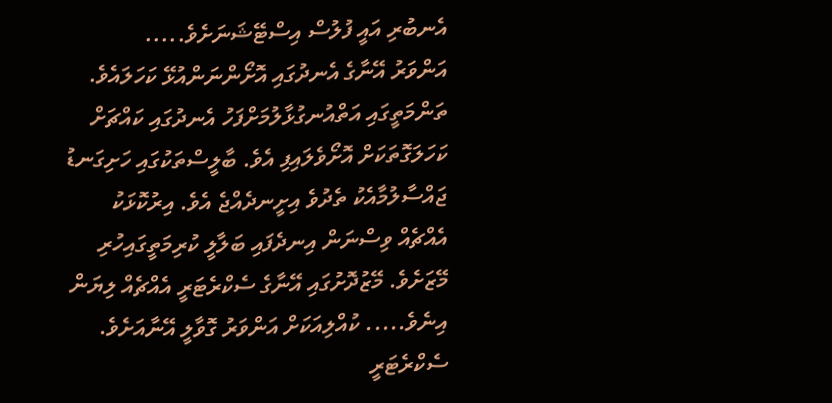އެނބުރި އައީ ފުލުސް އިސްޓޭޝަނަށެވެ.....
އަންވަރު އޭނާގެ އެނދުގައި އޮށޯންނަންއުޅޭ ކަހަލައެވެ. ތަންމަތީގައި އަތްއުނގުޅާލުމަށްފަހު އެނދުގައި ކައްޗަށް ކަހަލަގޮތަކަށް އޮށޯވެލައިފި އެވެ. ބާލީސްތަކުގައި ހަށިގަނޑު ޖައްސާލުމާއެކު ތެދުވެ އިށީނދެއްޖެ އެވެ. އިރުކޮޅަކު އެއްޗެއް ވިސްނަން އިނދެފައި ބަލާލީ ކުރިމަތީގައިހުރި މޭޒަށެވެ. މޭޒުދޮށުގައި އޭނާގެ ސެކްރެޓަރީ އެއްޗެއް ލިޔަން އިނެވެ..... ކުއްލިއަކަށް އަންވަރު ގޮވާލީ އޭނާއަށެވެ. ސެކްރެޓަރީ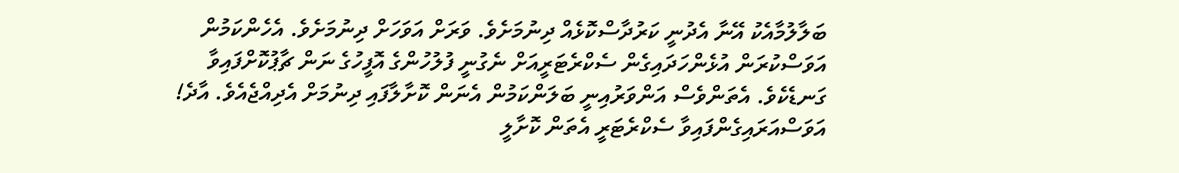ބަލާލުމާއެކު އޭނާ އެދުނީ ކަރުދާސްކޮޅެއް ދިނުމަށެވެ. ވަރަށް އަވަހަށް ދިނުމަށެވެ. އެހެންކަމުން އަވަސްކުރަން އުޅެންހަދައިގެން ސެކްރެޓަރީއަށް ނެގުނީ ފުލުހުންގެ އޮފީހުގެ ނަން ޗާޕުކޮށްފައިވާ ގަނޑެކެވެ. އެތަންވެސް އަންވަރުއިނީ ބަލަންކަމުން އެނަން ކޮށާލާފައި ދިނުމަށް އެދިއްޖެއެވެ. އާދެ! އަވަސްއަރައިގެންފައިވާ ސެކްރެޓަރީ އެތަން ކޮށާލީ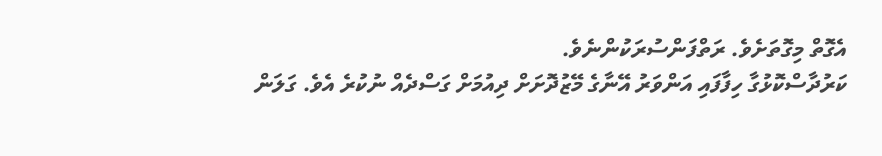އެގޮތް މިގޮތަށެވެ. ރަތްފަންސުރަކުންނެވެ.
ކަރުދާސްކޮޅުގާ ހިފާފައި އަންވަރު އޭނާގެ މޭޒުދޮށަށް ދިއުމަށް ގަސްދެއް ނުކުރެ އެވެ. ގަލަން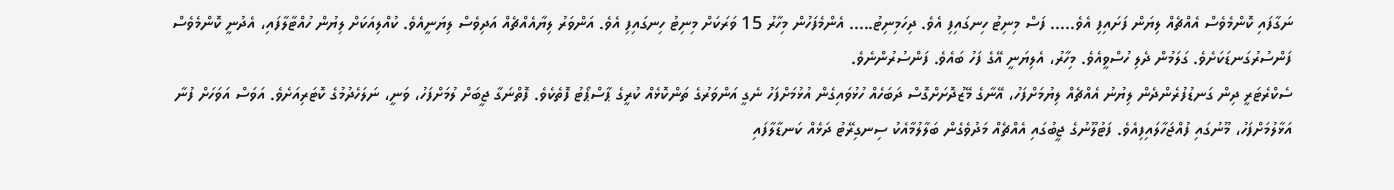ނަގާފައި ކޮންމެވެސް އެއްޗެއް ލިޔަން ފަށައިފި އެވެ..... ފަސް މިނިޓު ހިނގައިފި އެވެ. ދިހަމިނިޓު..... އެންމެފަހުން މިހާރު 15 ވަރަކަށް މިނިޓު ހިނގައިފި އެވެ. އަންވަރު ލިޔާއެއްޗެއް އަދިވެސް ލިޔަނީއެވެ. ކުއްލިއަކަށް ލިޔުން ހުއްޓާލާފައި، އެދުނީ ކޮންމެވެސް ފަންސުރުގަނޑަކަށެވެ. ގަލަމުން ދެލި ހުސްވީއެވެ. މިހާރު، އެލިޔަނީ އޭގެ ފަހު ބައެވެ. ފަންސުރުންނެވެ.
ސެކްރެޓަރީ ދިން ގަނޑުފުރެންދެން ލިޔުނު އެއްޗެއް ލިޔުމަށްފަހު، އޭނާގެ މޭޒުދޮށަށްގޮސް ދަބަހެއް ހުޅުވައިގެން އުޅުމަށްފަހު ނެގީ އަންވަރުގެ ތަންކޮޅެއް ކުރީގެ ޕާސްޕޯޓު ފޮތެކެވެ. ފޮތްނަގާ ޖީބަށް ލުމަށްފަހު، ވަނީ، ނަލަހެދުމުގެ ކޮޓަރިއަށެވެ. އަވަސް އަވަހަށް ފުނާ އަޅާލުމަށްފަހު، މޫނުގައި ފުއްޖަހާލައިފިއެވެ. ފަޓުލޫނުގެ ޖީބުގައި އެއްޗެއް މަދުވެގެން ބަލާލުމާއެކު ސިނގިރޭޓު ދަޅެއް ކަނޑާލާފައި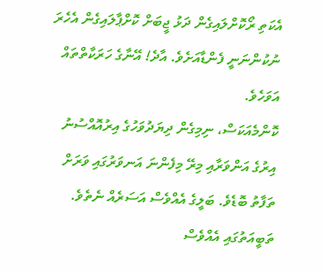އެކަތި ރޯކޮށްލައިގެން ދަޅު ޖީބަށް ކޮށްޕާލައިގެން އެހެރަ ނުކުންނަނީ ފެންޑާއަށެވެ. އާދެ! އޭނާގެ ހަރަކާތްތައް އަވަހެވެ.
ކޮންމެއަކަސް، ނިމިގެން ދިޔަދުވަހުގެ އިރުއޮއްސުނު އިރުގެ އަންވަރާއި މިރޭ މިފެންނަ އަނވަރުގައި ވަރަށް ތަފާތު ބޮޑެވެ. ބަލީގެ އެއްވެސް އަސަރެއް ނެތެވެ. ތަބީއަތުގައި އެއްވެސް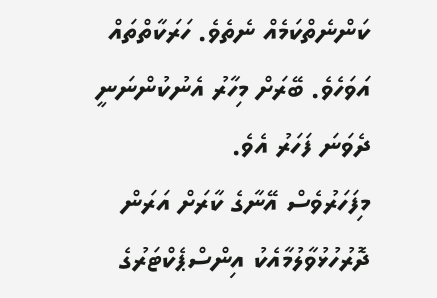ކަންނެތްކަމެއް ނެތެވެ. ހަރަކާތްތައް އަވަހެވެ. ބޭރަށް މިހާރު އެނުކުންނަނީ ދެވަނަ ފަހަރު އެވެ.
މިފަހަރުވެސް އޭނާގެ ކާރަށް އަރަން ދޮރުހުޅުވާލުމާއެކު އިންސްޕެކްޓަރުގެ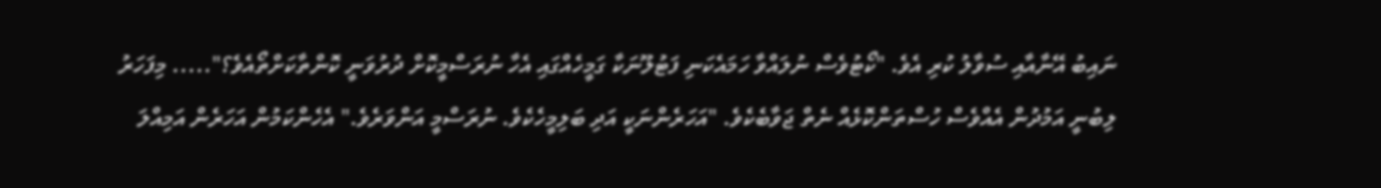ނައިބު އޭނާއާއި ސުވާލު ކުރި އެވެ. "ކޯޓުވެސް ނުލައްވާ ހަމައެކަނި ފަޓުލޫނަކާ ގަމީހެއްގައި އެހާ ނުރަސްމީކޮށް ދުރުވަނީ ކޮންތާކަށްތޯއެވެ؟"..... މިފަހަރު ލިބުނީ އަމުދުން އެއްވެސް ހުސްތަންކޮޅެއް ނެތް ޖަވާބެކެވެ. "އަހަރެންނަކީ އަދި ބަލިމީހެކެވެ. ނުރަސްމީ އަންވަރެވެ." އެހެންކަމުން އަހަރެން އަމިއްލަ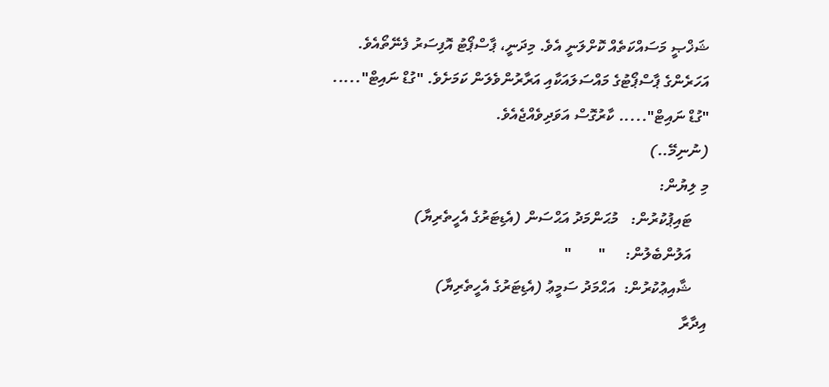ޝަޚްޞީ މަސައްކަތެއް ކޮށްލަނީ އެވެ. މިދަނީ، ޕާސްޕޯޓު އޮފިސަރު ފެނޭތޯއެވެ. އަހަރެންގެ ޕާސްޕޯޓުގެ މައްސަލައަކާއި އަރާރުންވެލަން ކަމަށެވެ. "ގުޑް ނައިޓް"..... "ގުޑް ނައިޓް"..... ކާރުގޮސް އަވަދިވެއްޖެއެވެ.
(ނުނިމޭ..)
މި ލިޔުން:
    ޓައިޕުކުރުން:   މުޙަންމަދު އަޙްސަން (އެޑިޓަރުގެ އެހީތެރިޔާ)
    އަލުންބެލުން:     "       "
    ޝާއިޢުކުރުން:  އަޙްމަދު ސަމީޢު (އެޑިޓަރުގެ އެހީތެރިޔާ)
އިދާރާ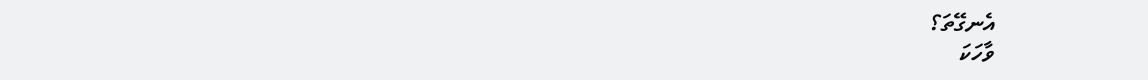އެނގޭތަ؟
ވާހަކަ